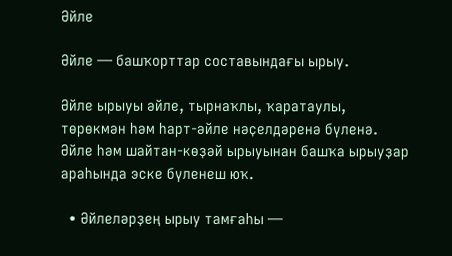Әйле

Әйле — башҡорттар составындағы ырыу.

Әйле ырыуы әйле, тырнаҡлы, ҡаратаулы, төрөкмән һәм һарт-әйле нәҫелдәренә бүленә. Әйле һәм шайтан-көҙәй ырыуынан башҡа ырыуҙар араһында эске бүленеш юҡ.

  • Әйлеләрҙең ырыу тамғаһы —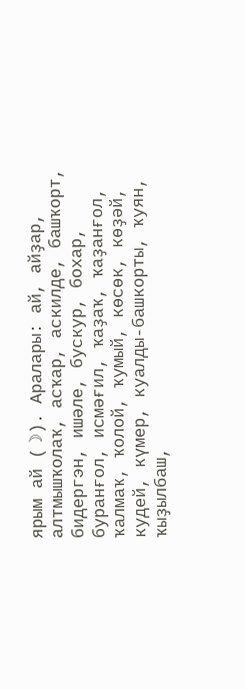ярым ай (☽). Аралары: ай, айҙар, алтмышҡолаҡ, асҡар, аскилде, башҡорт, бидергэн, ишәле, бускур, бохар, буранғол, исмәғил, ҡаҙаҡ, ҡаҙанғол, ҡалмаҡ, ҡолой, ҡумый, көсөк, көҙәй, кудей, күмер, куалды-башкорты, ҡуян, ҡыҙылбаш,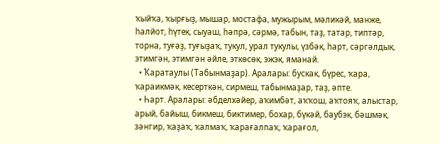ҡыйҡа, ҡырғыҙ, мышар, мостафа, мужырым, мәликәй, манже, һалйот, һүтек, сыуаш, һәпрә, сәрмә, табын, таҙ, татар, типтәр, торна, туғәҙ, туғыҙаҡ, тукул, урал тукулы, үзбәк, һарт, сәргәлдык, этимгән, этимгән әйле, эткөсөк, эжэк, яманай.
  • Ҡаратаулы (Табынмаҙар). Аралары: бускак, бүрес, ҡара, ҡараикмәк, кесерткән, сирмеш, табынмаҙар, таҙ, әпте.
  • Һарт. Аралары: әбделхәйер, аҡимбәт, аҡҡош, аҡтояҡ, алыстар, арый, байыш, бикмеш, биктимер, бохар, бүкәй, баубэк, бәшмәк, зәнгир, ҡаҙаҡ, ҡалмаҡ, ҡарағалпаҡ, ҡарағол,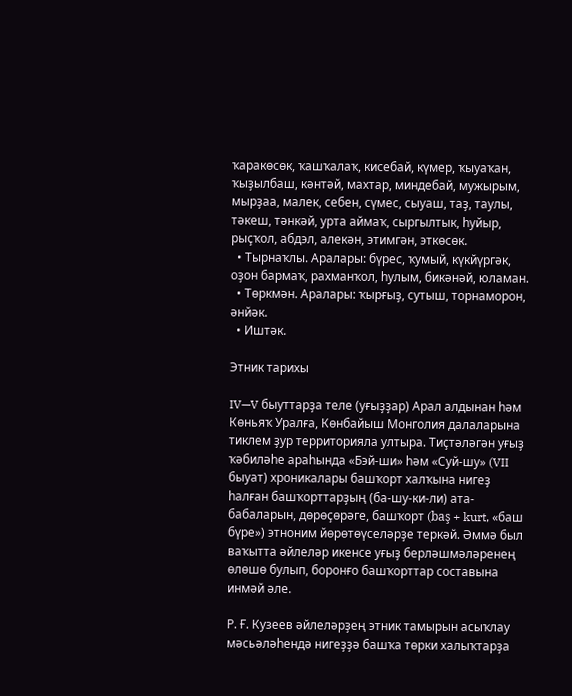ҡаракөсөк, ҡашҡалаҡ, кисебай, күмер, ҡыуаҡан, ҡыҙылбаш, кәнтәй, махтар, миндебай, мужырым, мырҙаа, малек, себен, сүмес, сыуаш, таҙ, таулы, тәкеш, тәнкәй, урта аймаҡ, сыргылтык, һуйыр, рыҫҡол, абдэл, алекән, этимгән, эткөсөк.
  • Тырнаҡлы. Аралары: бүрес, ҡумый, күкйүргәк, оҙон бармаҡ, рахманҡол, һулым, бикәнәй, юламан.
  • Төркмән. Аралары: ҡырғыҙ, сутыш, торнаморон, әнйәк.
  • Иштәк.

Этник тарихы

IV—V быуттарҙа теле (уғыҙҙар) Арал алдынан һәм Көньяҡ Уралға, Көнбайыш Монголия далаларына тиклем ҙур территорияла ултыра. Тиҫтәләгән уғыҙ ҡәбиләһе араһында «Бэй-ши» һәм «Суй-шу» (VII быуат) хроникалары башҡорт халҡына нигеҙ һалған башҡорттарҙың (ба-шу-ки-ли) ата-бабаларын, дөрөҫөрәге, башҡорт (baş + kurt, «баш бүре») этноним йөрөтөүселәрҙе теркәй. Әммә был ваҡытта әйлеләр икенсе уғыҙ берләшмәләренең өлөшө булып, боронғо башҡорттар составына инмәй әле.

Р. Ғ. Кузеев әйлеләрҙең этник тамырын асыҡлау мәсьәләһендә нигеҙҙә башҡа төрки халыҡтарҙа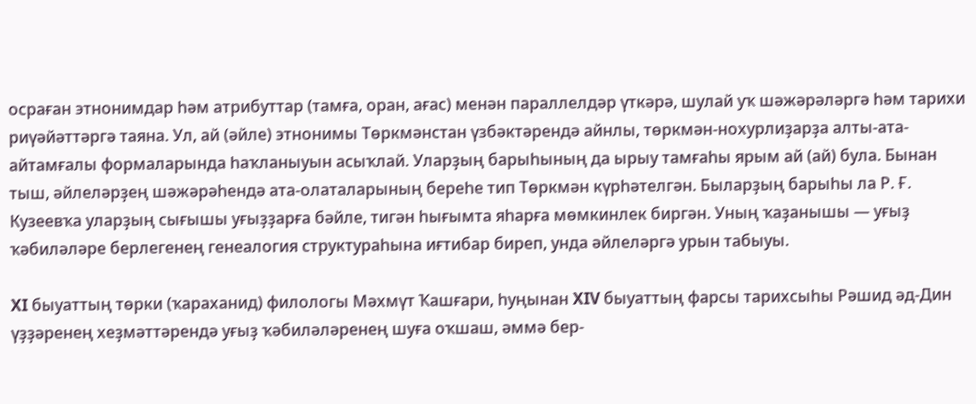осраған этнонимдар һәм атрибуттар (тамға, оран, ағас) менән параллелдәр үткәрә, шулай уҡ шәжәрәләргә һәм тарихи риүәйәттәргә таяна. Ул, ай (әйле) этнонимы Төркмәнстан үзбәктәрендә айнлы, төркмән-нохурлиҙарҙа алты-ата-айтамғалы формаларында һаҡланыуын асыҡлай. Уларҙың барыһының да ырыу тамғаһы ярым ай (ай) була. Бынан тыш, әйлеләрҙең шәжәрәһендә ата-олаталарының береһе тип Төркмән күрһәтелгән. Быларҙың барыһы ла Р. Ғ. Кузеевҡа уларҙың сығышы уғыҙҙарға бәйле, тигән һығымта яһарға мөмкинлек биргән. Уның ҡаҙанышы — уғыҙ ҡәбиләләре берлегенең генеалогия структураһына иғтибар биреп, унда әйлеләргә урын табыуы.

XI быуаттың төрки (ҡараханид) филологы Мәхмүт Ҡашғари, һуңынан XIV быуаттың фарсы тарихсыһы Рәшид әд-Дин үҙҙәренең хеҙмәттәрендә уғыҙ ҡәбиләләренең шуға оҡшаш, әммә бер-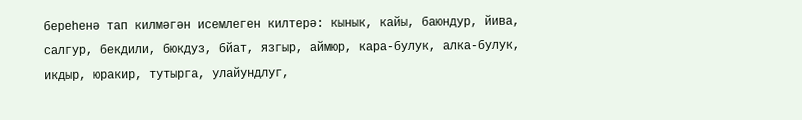береһенә тап килмәгән исемлеген килтерә: кынык, кайы, баюндур, йива, салгур, бекдили, бюкдуз, бйат, язгыр, аймюр, кара-булук, алка-булук, икдыр, юракир, тутырга, улайундлуг,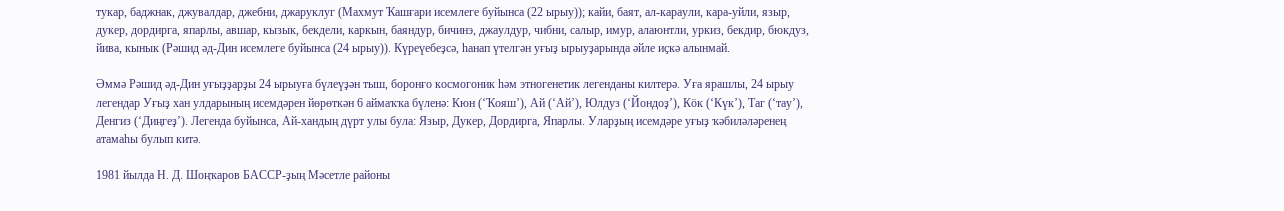тукар, баджнак, джувалдар, джебни, джаруклуг (Махмут Ҡашғари исемлеге буйынса (22 ырыу)); кайи, баят, ал-караули, кара-уйли, языр, дукер, дордирга, япарлы, авшар, кызык, бекдели, каркын, баяндур, бичинэ, джаулдур, чибни, салыр, имур, алаюнтли, уркиз, бекдир, бюкдуз, йива, кынык (Рәшид әд-Дин исемлеге буйынса (24 ырыу)). Күреүебеҙсә, һанап үтелгән уғыҙ ырыуҙарында әйле иҫкә алынмай.

Әммә Рәшид әд-Дин уғыҙҙарҙы 24 ырыуға бүлеүҙән тыш, боронғо космогоник һәм этногенетик легенданы килтерә. Уға ярашлы, 24 ырыу легендар Уғыҙ хан улдарының исемдәрен йөрөткән 6 аймаҡҡа бүленә: Кюн (‘Ҡояш’), Ай (‘Ай’), Юлдуз (‘Йондоҙ’), Кӧк (‘Күк’), Таг (‘тау’), Денгиз (‘Диңгеҙ’). Легенда буйынса, Ай-хандың дүрт улы була: Языр, Дукер, Дордирга, Япарлы. Уларҙың исемдәре уғыҙ ҡәбиләләренең атамаһы булып китә.

1981 йылда Н. Д. Шоңҡаров БАССР-ҙың Мәсетле районы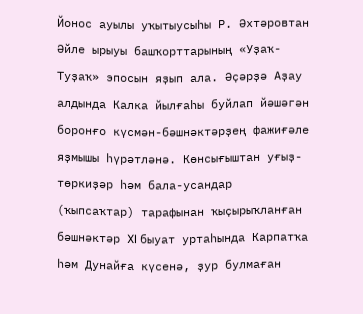Йонос ауылы уҡытыусыһы Р. Әхтәровтан Әйле ырыуы башҡорттарының «Уҙаҡ-Туҙаҡ» эпосын яҙып ала. Әҫәрҙә Аҙау алдында Калка йылғаһы буйлап йәшәгән боронғо күсмән-бәшнәктәрҙең фажиғәле яҙмышы һүрәтләнә. Көнсығыштан уғыҙ-төркиҙәр һәм бала-усандар (ҡыпсаҡтар) тарафынан ҡыҫырыҡланған бәшнәктәр XI быуат уртаһында Карпатҡа һәм Дунайға күсенә, ҙур булмаған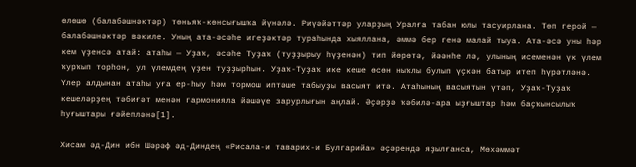өлөшө (балабәшнәктәр) төньяҡ-көнсығышҡа йүнәлә. Риүәйәттәр уларҙың Уралға табан юлы тасуирлана. Төп герой — балабәшнәктәр вәкиле. Уның ата-әсәһе игеҙәктәр тураһында хыяллана, әммә бер генә малай тыуа. Ата-әсә уны һәр кем үҙенсә атай: атаһы — Уҙаҡ, әсәһе Туҙаҡ (туҙҙырыу һүҙенән) тип йөрөтә, йәәнһе лә, улының исеменән үк үлем ҡурҡып торһон, ул үлемдең үҙен туҙҙырһын. Уҙаҡ-Туҙаҡ ике кеше өсөн ныҡлы булып үҫкән батыр итеп һүрәтләнә. Үлер алдынан атаһы уға ер-һыу һәм тормош иптәше табыуҙы васыят итә. Атаһының васыятын үтәп, Уҙаҡ-Туҙаҡ кешеләрҙең тәбиғәт менән гармонияла йәшәүе зарурлығын аңлай. Әҫәрҙә ҡәбилә-ара ыҙғыштар һәм баҫҡынсылыҡ һуғыштары ғәйепләнә[1].

Хисам әд-Дин ибн Шәрәф әд-Диндең «Рисала-и таварих-и Булгарийа» әҫәрендә яҙылғанса, Мөхәммәт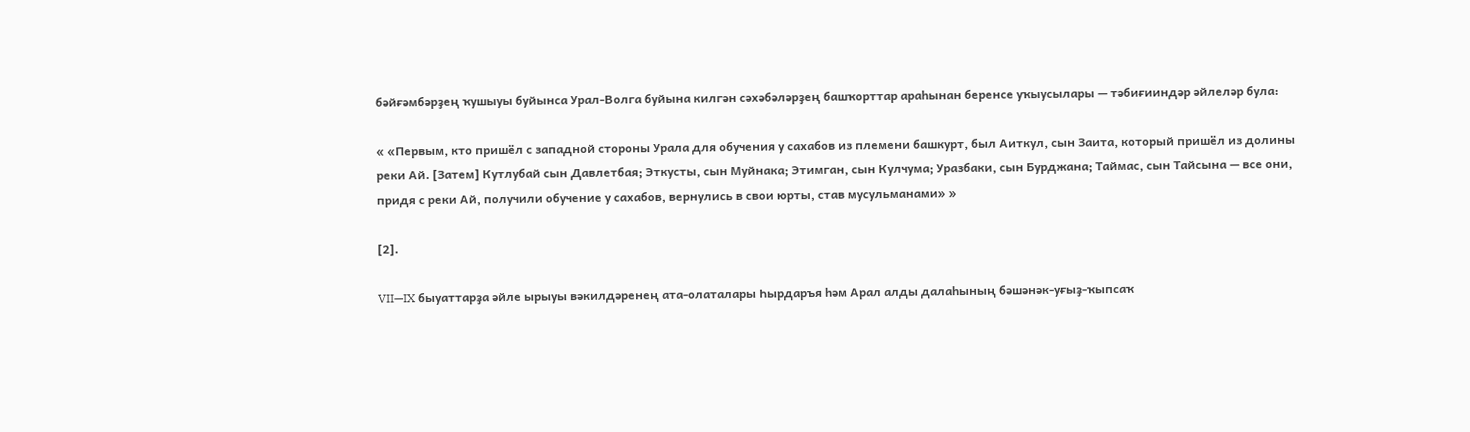бәйғәмбәрҙең ҡушыуы буйынса Урал-Волга буйына килгән сәхәбәләрҙең башҡорттар араһынан беренсе уҡыусылары — тәбиғииндәр әйлеләр була:

« «Первым, кто пришёл с западной стороны Урала для обучения у сахабов из племени башкурт, был Аиткул, сын Заита, который пришёл из долины реки Ай. [Затем] Кутлубай сын Давлетбая; Эткусты, сын Муйнака; Этимган, сын Кулчума; Уразбаки, сын Бурджана; Таймас, сын Тайсына — все они, придя с реки Ай, получили обучение у сахабов, вернулись в свои юрты, став мусульманами» »

[2].

VII—IX быуаттарҙа әйле ырыуы вәкилдәренең ата-олаталары Һырдаръя һәм Арал алды далаһының бәшәнәк-уғыҙ-ҡыпсаҡ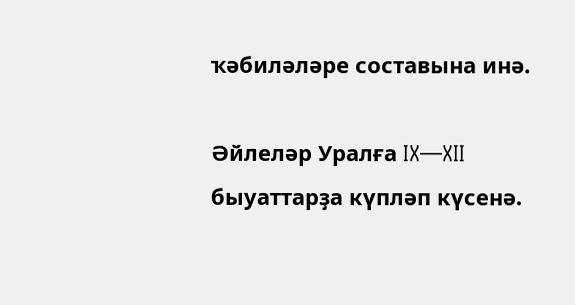ҡәбиләләре составына инә.

Әйлеләр Уралға IX—XII быуаттарҙа күпләп күсенә.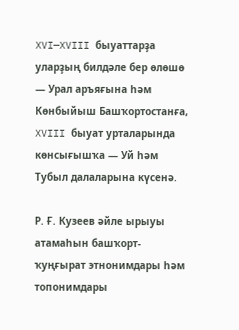XVI—XVIII быуаттарҙа уларҙың билдәле бер өлөшө — Урал аръяғына һәм Көнбыйыш Башҡортостанға, XVIII быуат урталарында көнсығышҡа — Уй һәм Тубыл далаларына күсенә.

Р. Ғ. Кузеев әйле ырыуы атамаһын башҡорт-ҡуңғырат этнонимдары һәм топонимдары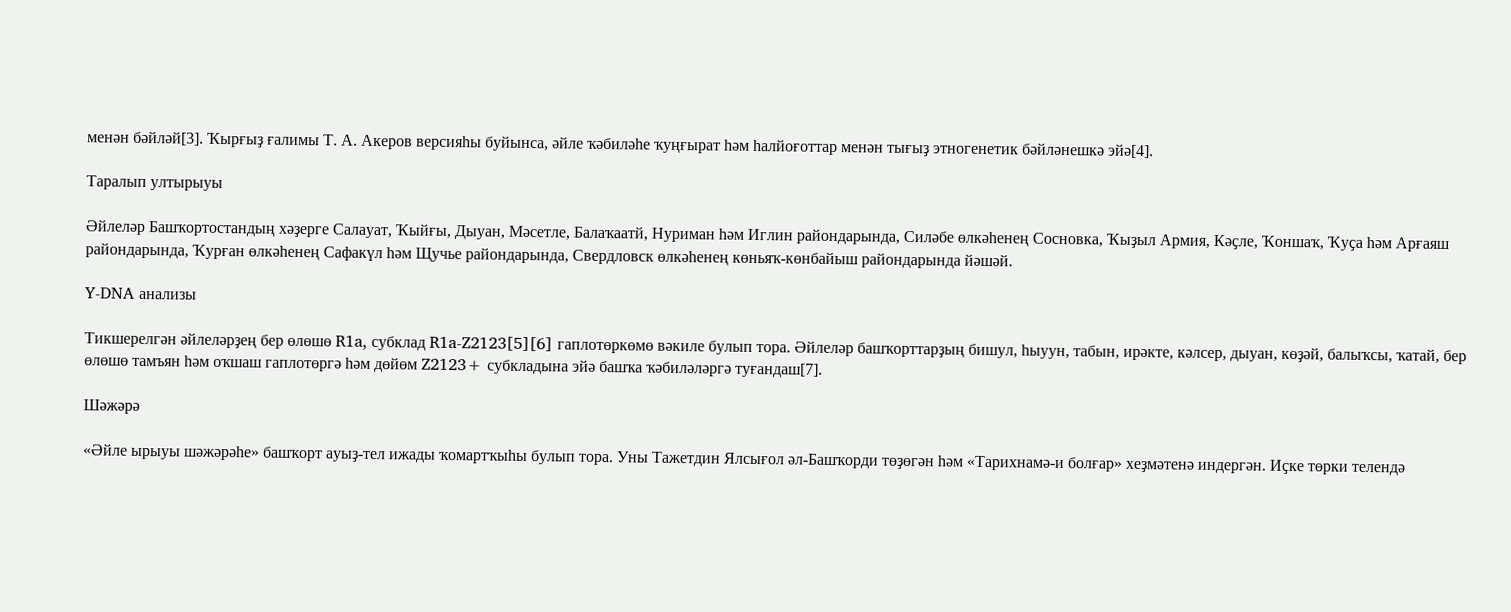менән бәйләй[3]. Ҡырғыҙ ғалимы Т. А. Акеров версияһы буйынса, әйле ҡәбиләһе ҡуңғырат һәм һалйоғоттар менән тығыҙ этногенетик бәйләнешкә эйә[4].

Таралып ултырыуы

Әйлеләр Башҡортостандың хәҙерге Салауат, Ҡыйғы, Дыуан, Мәсетле, Балаҡаатй, Нуриман һәм Иглин райондарында, Силәбе өлкәһенең Сосновка, Ҡыҙыл Армия, Кәҫле, Ҡоншаҡ, Ҡуҫа һәм Арғаяш райондарында, Ҡурған өлкәһенең Сафакүл һәм Щучье райондарында, Свердловск өлкәһенең көньяҡ-көнбайыш райондарында йәшәй.

Y-DNA анализы

Тикшерелгән әйлеләрҙең бер өлөшө R1a, субклад R1a-Z2123[5][6] гаплотөркөмө вәкиле булып тора. Әйлеләр башҡорттарҙың бишул, һыуун, табын, ирәкте, кәлсер, дыуан, көҙәй, балыҡсы, ҡатай, бер өлөшө тамъян һәм оҡшаш гаплотөргә һәм дөйөм Z2123+ субкладына эйә башҡа ҡәбиләләргә туғандаш[7].

Шәжәрә

«Әйле ырыуы шәжәрәһе» башҡорт ауыҙ-тел ижады ҡомартҡыһы булып тора. Уны Тажетдин Ялсығол әл-Башҡорди төҙөгән һәм «Тарихнамә-и болғар» хеҙмәтенә индергән. Иҫке төрки телендә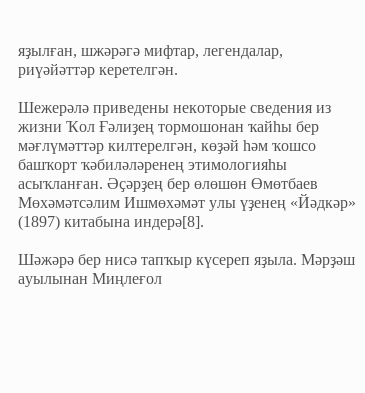яҙылған, шжәрәгә мифтар, легендалар, риүәйәттәр керетелгән.

Шежерәлә приведены некоторые сведения из жизни Ҡол Ғәлиҙең тормошонан ҡайһы бер мәғлүмәттәр килтерелгән, көҙәй һәм ҡошсо башҡорт ҡәбиләләренең этимологияһы асыҡланған. Әҫәрҙең бер өлөшөн Өмөтбаев Мөхәмәтсәлим Ишмөхәмәт улы үҙенең «Йәдкәр» (1897) китабына индерә[8].

Шәжәрә бер нисә тапҡыр күсереп яҙыла. Мәрҙәш ауылынан Миңлеғол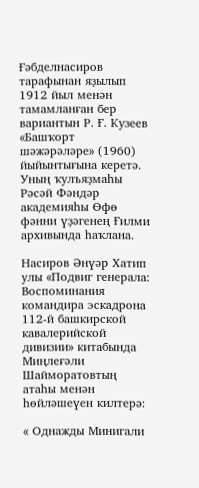Ғәбделнасиров тарафынан яҙылып 1912 йыл менән тамамланған бер вариантын Р. Ғ. Кузеев «Башҡорт шәжәрәләре» (1960) йыйынтығына керетә. Уның ҡулъяҙмаһы Рәсәй Фәндәр академияһы Өфө фәнни үҙәгенең Ғилми архивында һаҡлана.

Насиров Әнүәр Хатип улы «Подвиг генерала: Воспоминания командира эскадрона 112-й башкирской кавалерийской дивизии» китабында Миңлеғәли Шайморатовтың атаһы менән һөйләшеүен килтерә:

« Однажды Минигали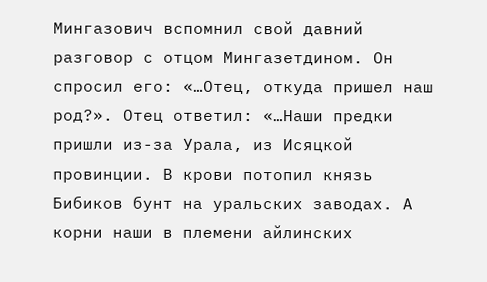Мингазович вспомнил свой давний разговор с отцом Мингазетдином. Он спросил его: «…Отец, откуда пришел наш род?». Отец ответил: «…Наши предки пришли из-за Урала, из Исяцкой провинции. В крови потопил князь Бибиков бунт на уральских заводах. А корни наши в племени айлинских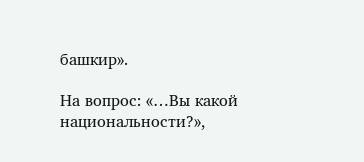башкир».

На вопрос: «…Вы какой национальности?»,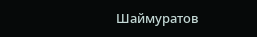Шаймуратов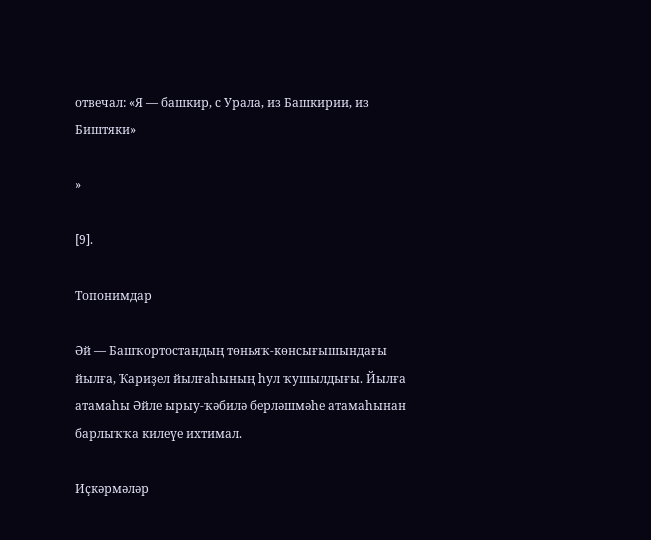отвечал: «Я — башкир, с Урала, из Башкирии, из Биштяки»

»

[9].

Топонимдар

Әй — Башҡортостандың төньяҡ-көнсығышындағы йылға, Ҡариҙел йылғаһының һул ҡушылдығы. Йылға атамаһы Әйле ырыу-ҡәбилә берләшмәһе атамаһынан барлыҡҡа килеүе ихтимал.

Иҫкәрмәләр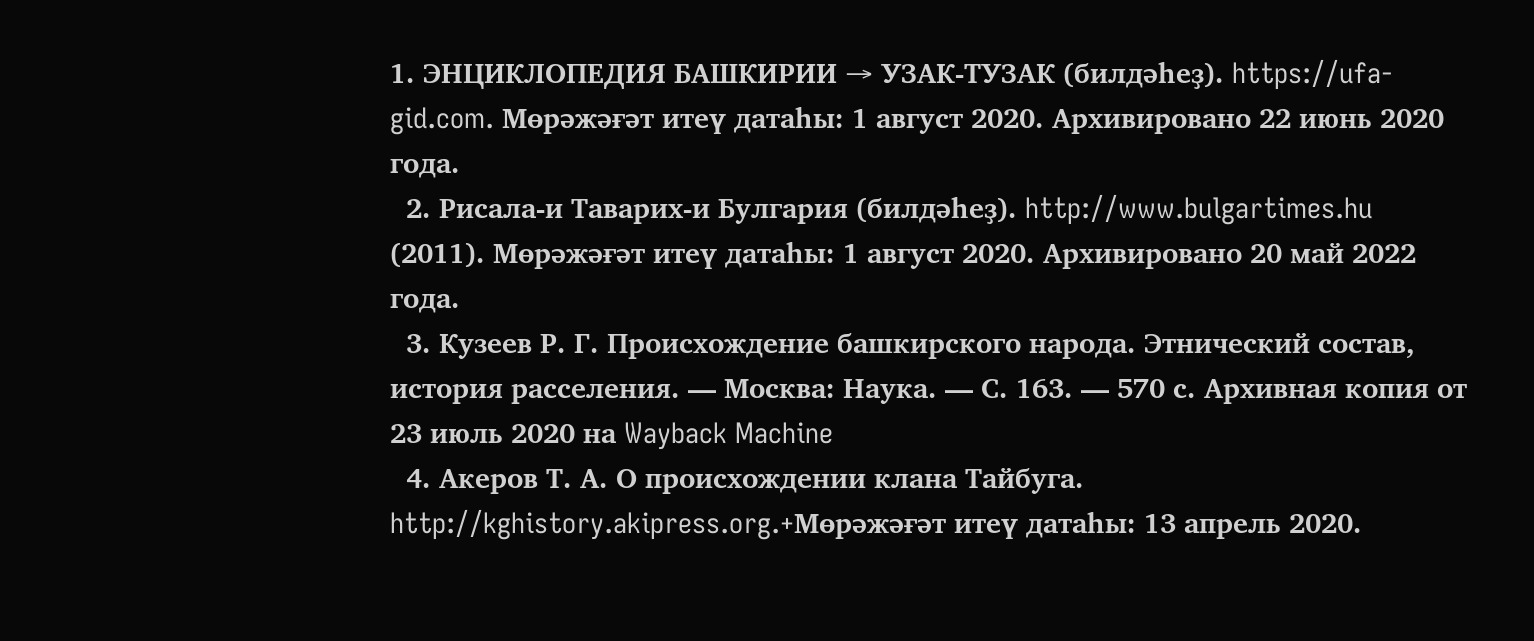1. ЭНЦИКЛОПЕДИЯ БАШКИРИИ → УЗАК-ТУЗАК (билдәһеҙ). https://ufa-gid.com. Мөрәжәғәт итеү датаһы: 1 август 2020. Архивировано 22 июнь 2020 года.
  2. Рисала-и Таварих-и Булгария (билдәһеҙ). http://www.bulgartimes.hu (2011). Мөрәжәғәт итеү датаһы: 1 август 2020. Архивировано 20 май 2022 года.
  3. Кузеев Р. Г. Происхождение башкирского народа. Этнический состав, история расселения. — Москва: Наука. — С. 163. — 570 с. Архивная копия от 23 июль 2020 на Wayback Machine
  4. Акеров Т. А. О происхождении клана Тайбуга. http://kghistory.akipress.org.+Мөрәжәғәт итеү датаһы: 13 апрель 2020.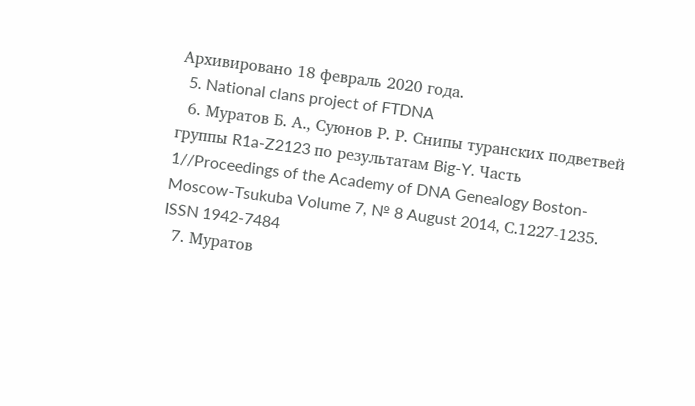Архивировано 18 февраль 2020 года.
  5. National clans project of FTDNA
  6. Муратов Б. А., Суюнов Р. Р. Снипы туранских подветвей группы R1a-Z2123 по результатам Big-Y. Часть 1//Proceedings of the Academy of DNA Genealogy Boston-Moscow-Tsukuba Volume 7, № 8 August 2014, С.1227-1235. ISSN 1942-7484
  7. Муратов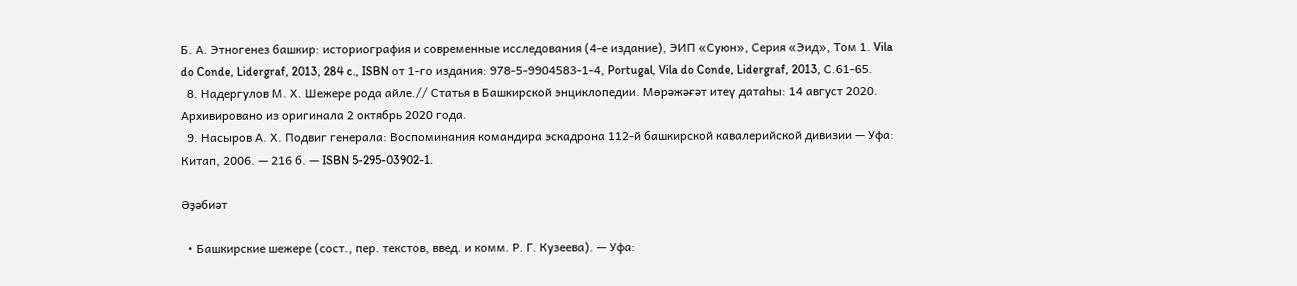Б. А. Этногенез башкир: историография и современные исследования (4-е издание), ЭИП «Суюн», Серия «Эид», Том 1. Vila do Conde, Lidergraf, 2013, 284 c., ISBN от 1-го издания: 978-5-9904583-1-4, Portugal, Vila do Conde, Lidergraf, 2013, С.61-65.
  8. Надергулов М. Х. Шежере рода айле.// Статья в Башкирской энциклопедии. Мөрәжәғәт итеү датаһы: 14 август 2020. Архивировано из оригинала 2 октябрь 2020 года.
  9. Насыров А. Х. Подвиг генерала: Воспоминания командира эскадрона 112-й башкирской кавалерийской дивизии — Уфа: Китап, 2006. — 216 б. — ISBN 5-295-03902-1.

Әҙәбиәт

  • Башкирские шежере (сост., пер. текстов, введ. и комм. Р. Г. Кузеева). — Уфа: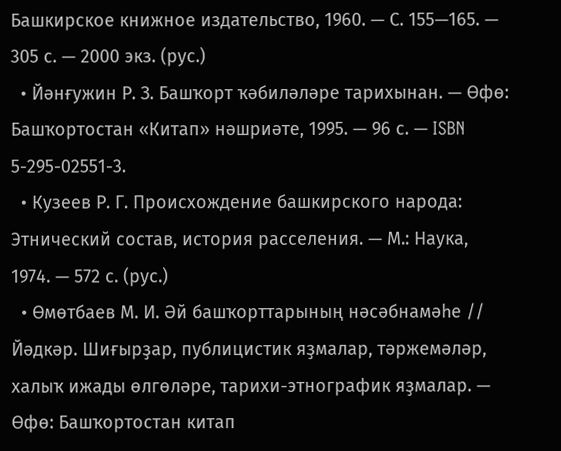Башкирское книжное издательство, 1960. — С. 155—165. — 305 с. — 2000 экз. (рус.)
  • Йәнғужин Р. З. Башҡорт ҡәбиләләре тарихынан. — Өфө: Башҡортостан «Китап» нәшриәте, 1995. — 96 с. — ISBN 5-295-02551-3.
  • Кузеев Р. Г. Происхождение башкирского народа: Этнический состав, история расселения. — М.: Наука, 1974. — 572 с. (рус.)
  • Өмөтбаев М. И. Әй башҡорттарының нәсәбнамәһе // Йәдкәр. Шиғырҙар, публицистик яҙмалар, тәржемәләр, халыҡ ижады өлгөләре, тарихи-этнографик яҙмалар. — Өфө: Башҡортостан китап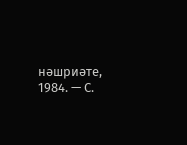нәшриәте, 1984. — С.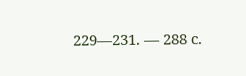229—231. — 288 с.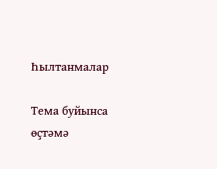Һылтанмалар

Тема буйынса өҫтәмә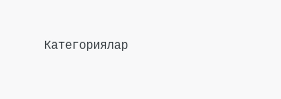Категориялар